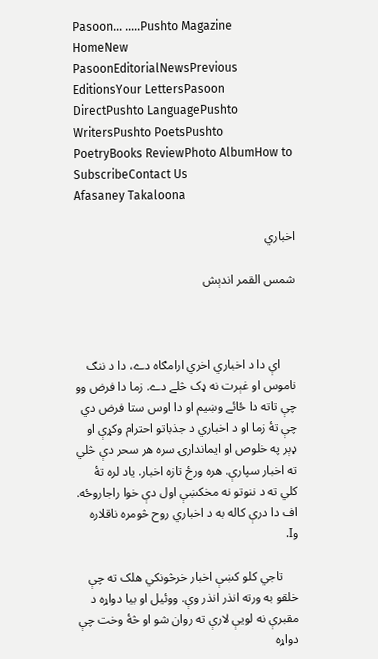Pasoon... .....Pushto Magazine
HomeNew PasoonEditorialNewsPrevious EditionsYour LettersPasoon DirectPushto LanguagePushto WritersPushto PoetsPushto PoetryBooks ReviewPhoto AlbumHow to SubscribeContact Us
Afasaney Takaloona

اخباري

شمس القمر اندېش



     اې دا د اخباري اخري ارامګاه دے، دا د ننګ ناموس او غېرت نه ډک څلے دے. زما دا فرض وو چې تاته دا ځائے وښيم او دا اوس ستا فرض دي چې تۀ زما او د اخباري د جذباتو احترام وکړې او ډېر په خلوص او ايماندارۍ سره هر سحر دې څلي ته اخبار سپارې. هره ورځ تازه اخبار. ياد لره تۀ کلي ته د ننوتو نه مخکښې اول دې خوا راجاروځه. اف دا درې کاله به د اخباري روح څومره ناقلاره وI.

     تاجي کلو کښې اخبار خرڅونکي هلک ته چې خلقو به ورته انذر انذر وې. ووئيل او بيا دواړه د مقبرې نه لويې لارې ته روان شو او څۀ وخت چې دواړه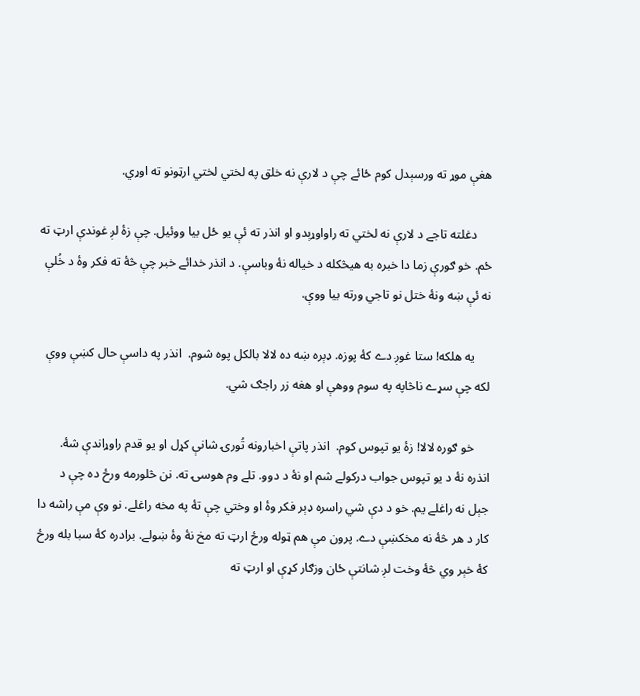هغې موړ ته ورسېدل کوم ځائے چې د لارې نه خلق په لختي لختي ارټونو ته اوړي.

     دغلته تاجے د لارې نه لختي ته راواوړېدو او انذر ته ئې يو ځل بيا ووئيل. چې زۀ لږ غوندې ارټ ته ځم. خو ګورې زما دا خبره به هيڅکله د خياله نۀ وباسې. د انذر خدائے خبر چې څۀ ته فکر وۀ د خُلې نه ئې ښه ونۀ ختل نو تاجي ورته بيا ووې.

     يه هلکه! ستا غوږ دے کۀ پوزه. ډېره ښه ده لالا بالکل پوه شوم.  انذر په داسې حال کښې ووې لکه چې سړے ناڅاپه په سوم ووهې او هغه زر راجګ شي.

     خو ګوره لالا! زۀ يو تپوس کوم.  انذر پاتې اخبارونه تُورۍ شانې کړل او يو قدم راوړاندې شۀ.  انذره نۀ د يو تپوس جواب درکولے شم او نۀ د دوو. تلے وم هوسۍ ته. نن څلورمه ورځ ده چې د جېل نه راغلے يم. خو د دې شي راسره ډېر فکر وۀ او وختي چې تۀ په مخه راغلے. نو وې مې راشه دا کار د هر څۀ نه مخکښې دے. پرون مې هم ټوله ورځ ارټ ته مخ نۀ وۀ ښولے. برادره کۀ سبا بله ورځ کۀ خېر وي څۀ وخت لږ شانتې ځان وزګار کړې او ارټ ته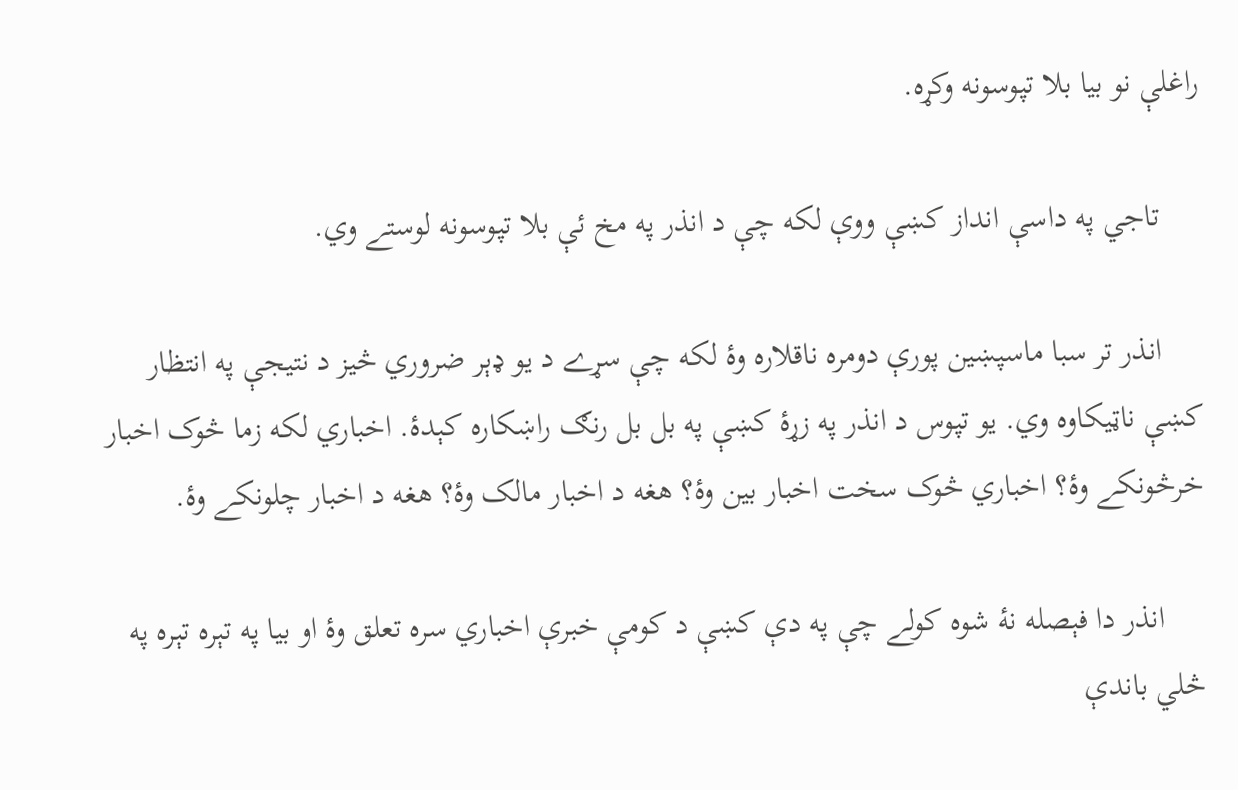راغلې نو بيا بلا تپوسونه وکړه.

     تاجي په داسې انداز کښې ووې لکه چې د انذر په مخ ئې بلا تپوسونه لوستے وي.

     انذر تر سبا ماسپښين پورې دومره ناقلاره وۀ لکه چې سړے د يو ډېر ضروري څيز د نتيجې په انتظار کښې ناټيکاوه وي. يو تپوس د انذر په زړۀ کښې په بل بل رنګ راښکاره کېدۀ. اخباري لکه زما څوک اخبار خرڅونکے وۀ؟ اخباري څوک سخت اخبار بين وۀ؟ هغه د اخبار مالک وۀ؟ هغه د اخبار چلونکے وۀ.

     انذر دا فېصله نۀ شوه کولے چې په دې کښې د کومې خبرې اخباري سره تعلق وۀ او بيا په تېره تېره په څلي باندې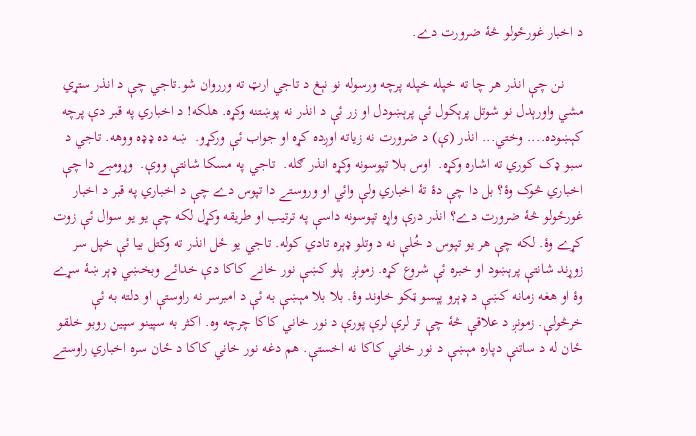د اخبار غورځولو څۀ ضرورت دے.

     نن چې انذر هر چا ته خپله خپله پرچه ورسوله نو نېغ د تاجي ارټ ته ورروان شو.تاجي چې د انذر ستړي مشي واورېدل نو شوتل پرېکول ئې پرېښودل او زر ئې د انذر نه پوښتنه وکړه. هلکه! د اخباري په قبر دې پرچه کېښوده.... وختي... انذر (ې) د ضرورت نه زياته اوږده کړه او جواب ئې ورکړو.  ښه ده ډډه ووهه. تاجي د سبو ډک کوري ته اشاره وکړه.  اوس بلا تپوسونه وکړه انذر ګله.  تاجي په مسکا شانتې ووې.  وړومبے دا چې اخباري څوک وۀ؟ بل دا چې دۀ تۀ اخباري ولې وائي او وروستے دا تپوس دے چې د اخباري په قبر د اخبار غورځولو څۀ ضرورت دے؟ انذر درې واړه تپوسونه داسې په ترتيب او طريقه وکړل لکه چې يو يو سوال ئې زوت کړے وۀ. لکه چې هر يو تپوس د خُلې نه د وتلو ډېره تادي کوله. تاجي يو ځل انذر ته وکتل بيا ئې خپل سر زوړند شانتې پرېښود او خبره ئې شروع کړه. زمونږ  پلو کښې نور خانے کاکا دې خدائے وبخښي ډېر ښۀ سړے وۀ او هغه زمانه کښې د ډېرو پېسو ټکو خاوند وۀ. بلا بلا مېښې به ئې د امبرسر نه راوستې او دلته به ئې خرڅولې. زمونږ د علاقې څۀ چې تر لرې لرې پورې د نور خاني کاکا چرچه وه. اکثر به سپينو سپين روبو خلقو ځان له د ساتنې دپاره مېښې د نور خاني کاکا نه اخستې. هم دغه نور خاني کاکا د ځان سره اخباري راوستے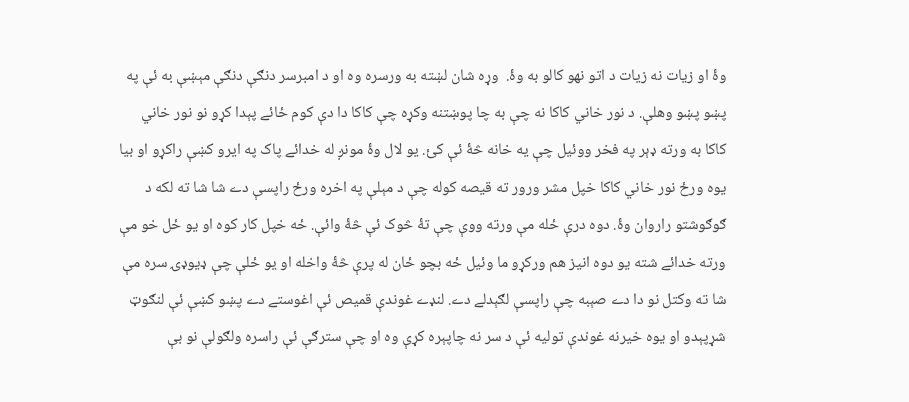وۀ او زيات نه زيات د اتو نهو کالو به وۀ.  وړه شان لښته به ورسره وه او د امبرسر دنګې دنګې مېښې به ئې په پښو پښو وهلې. د نور خاني کاکا نه چې به چا پوښتنه وکړه چې کاکا دا دې کوم ځائے پېدا کړو نو نور خاني کاکا به ورته ډېر په فخر ووئيل چې يه خانه څۀ ئې کئ. يو لال وۀ مونږ له خدائے پاک په ايرو کښې راکړو او بيا يوه ورځ نور خاني کاکا خپل مشر ورور ته قيصه کوله چې د مېلې په اخره ورځ راپسې دے شا شا ته لکه د ګوګوشتو راروان وۀ. دوه درې ځله مې ورته ووې چې تۀ څوک ئې څۀ وائې. ځه خپل کار کوه او يو ځل خو مې ورته خدائے شته يو دوه انيز هم ورکړو ما وئيل ځه بچو ځان له پرې څۀ واخله او يو ځلې چې ډيوډۍ سره مې شا ته وکتل نو دا دے صېبه چې راپسې لګېدلے دے. لنډے غوندې قميص ئې اغوستے دے پښو کښې ئې لنګوټ شړپېدو او يوه خيرنه غوندې توليه ئې د سر نه چاپېره کړې وه او چې سترګې ئې راسره ولګولې نو بې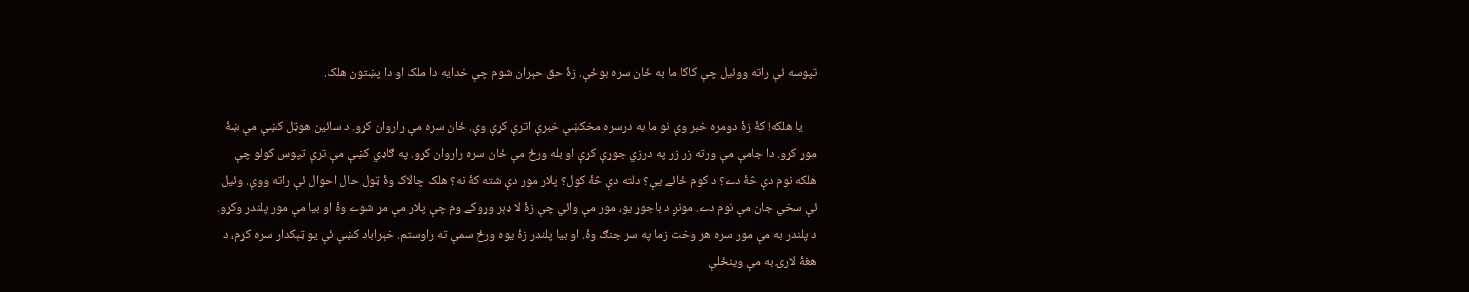تپوسه ئې راته ووئيل چې کاکا ما به ځان سره بوځې. زۀ حق حېران شوم چې خدايه دا ملک او دا پښتون هلک.

     يا هلکه! کۀ زۀ دومره خبر وې نو ما به درسره مخکښې خبرې اترې کړې وې. ځان سره مې راروان کړو. د سائين هوټل کښې مې ښۀ موړ کړو. دا جامې مې ورته زر زر په درزي جوړې کړې او بله ورځ مې ځان سره راروان کړو. په ګاډي کښې مې ترې تپوس کولو چې هلکه نوم دې څۀ دے؟ د کوم ځائے يې؟ دلته دې څۀ کول؟ پلار مور دې شته کۀ نه؟ هلک چالاک وۀ ټول حال احوال ئې راته ووې. وئيل ئې سخي جان مې نوم دے. مونږ د باجوړ يو، مور مې وائي چې زۀ لا ډېر وړوکے وم چې پلار مې مړ شوے وۀ او بيا مې مور پلندر وکړو. د پلندر به مې مور سره هر وخت زما په سر جنګ وۀ. او بيا پلندر زۀ يوه ورځ سمې ته راوستم. خېراباد کښې ئې يو ټېکدار سره کړم، د هغۀ لارۍ به مې وينځلې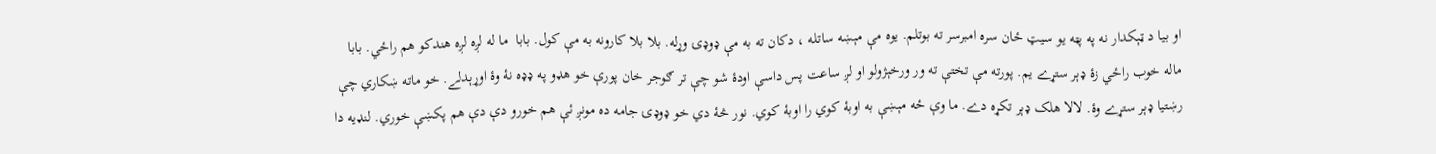او بيا د ټېکدار نه په پټه يو سيټ ځان سره امبرسر ته بوتلم. يوه مې مېښه ساتله ، دکان ته به مې ډوډۍ وړله. بلا بلا کارونه به مې کول. بابا  ما له لږه لږه هندکو هم راځي. بابا ماله خوب راځي زۀ ډېر ستړے يم. پورته مې تختې ته ور ورخېژولو او لږ ساعت پس داسې اودۀ شو چې تر ګوجر خان پورې خو هډو په ډډه نۀ وۀ اوړېدلے. خو ماته ښکاري چې رښتيا ډېر ستړے وۀ. لالا هلک ډېر تکړه دے. ما وې ځه مېښې به اوبۀ کوي را اوبۀ کوي. نور څۀ دي خو ډوډۍ جامه ده مونږ ئې هم خورو دې دې هم پکښې خوري. لنډيه دا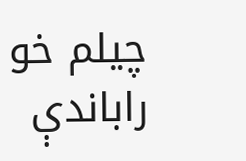چيلم خو راباندې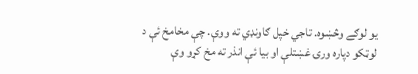يو لوګے وڅښوه. تاجي خپل ګاونډي ته ووې. چې مخامخ ئې د لوټکو دپاره ورۍ غښتلې او بيا ئې انذر ته مخ کړو وې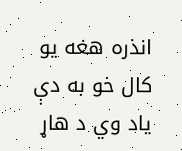انذره هغه يو کال خو به دې ياد وي د هاړ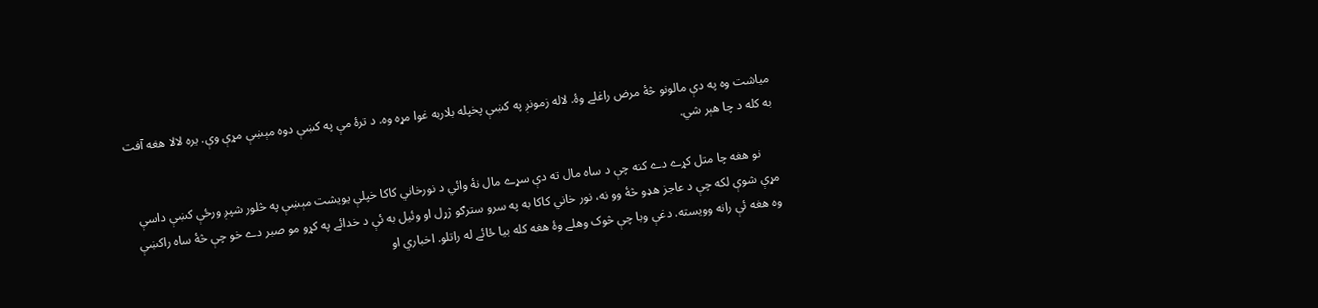مياشت وه په دې مالونو څۀ مرض راغلے وۀ. لاله زمونږ په کښې پخپله بلاربه غوا مړه وه. د ترۀ مې په کښې دوه مېښې مړې وې. يره لالا هغه آفت به کله د چا هېر شي.

     نو هغه چا متل کړے دے کنه چې د ساه مال ته دې سړے مال نۀ وائي د نورخاني کاکا خپلې يويشت مېښې په څلور شپږ ورځې کښې داسې مړې شوې لکه چې د عاجز هډو څۀ وو نه، نور خاني کاکا به په سرو سترګو ژړل او وئيل به ئې د خدائے په کړو مو صبر دے خو چې څۀ ساه راکښې وه هغه ئې رانه وويسته. دغې وبا چې څوک وهلے وۀ هغه کله بيا ځائے له راتلو. اخباري او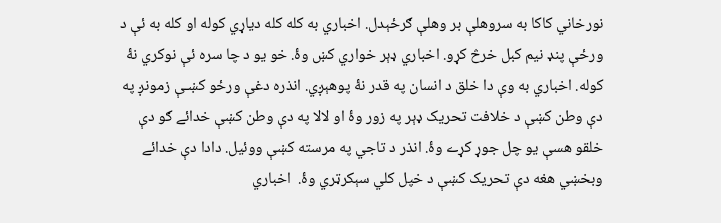نورخاني کاکا به سروهلې بر وهلې ګرځېدل. اخباري به کله کله دياړي کوله او کله به ئې د ورځې پنډ نيم کبل خرڅ کړو. اخباري ډېر خواري کښ وۀ. خو يو د چا سره ئې نوکري نۀ کوله. اخباري به وې دا خلق د انسان په قدر نۀ پوهېږي. انذره دغې ورځو کښـې زمونږ په دې وطن کښې د خلافت تحريک ډېر په زور وۀ او لالا په دې وطن کښې خدائے ګو دې خلقو هسې يو چل جوړ کړے وۀ. انذر د تاجي په مرسته کښې ووئيل. دادا دې خدائے وبخښي هغه دې تحريک کښې د خپل کلي سېکرټري وۀ.  اخباري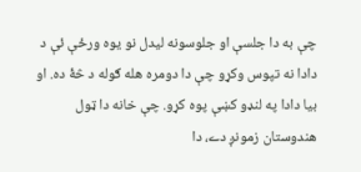چې به دا جلسې او جلوسونه ليدل نو يوه ورځې ئې د دادا نه تپوس وکړو چې دا دومره هله ګوله د څۀ ده. او بيا دادا په لنډو کښې پوه کړو. چې خانه دا ټول هندوستان زمونږ دے، دا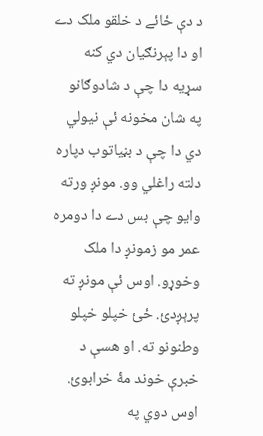د دې ځائے د خلقو ملک دے او دا پېرنګيان دي کنه سړيه دا چې د شادوګانو په شان مخونه ئې نيولي دي دا چې د بڼياتوب دپاره دلته راغلي وو. مونږ ورته وايو چې بس دے دا دومره عمر مو زمونږ دا ملک وخوړو. اوس ئې مونږ ته پرېږدئ. ځئ خپلو خپلو وطنونو ته. او هسې د خبرې خوند مۀ خرابوئ. اوس دوي په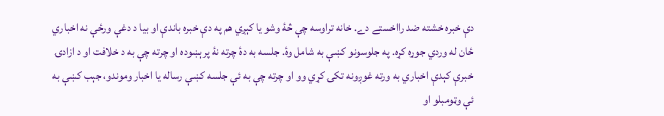دې خبره خشته ضد رااخستے دے. خانه تراوسه چې څۀ وشو يا کېږي هم په دې خبره باندې او بيا د دغې ورځې نه اخباري ځان له وردي جوړه کړه. په جلوسونو کښې به شامل وۀ. جلسه به دۀ چرته نۀ پرېښوده او چرته چې به د خلافت او د ازادۍ خبرې کېدې اخباري به ورته غوږونه تکۍ کړي وو او چرته چې به ئې جلسه کښې رساله يا اخبار وموندو، جېب کښې به ئې وټومبلو او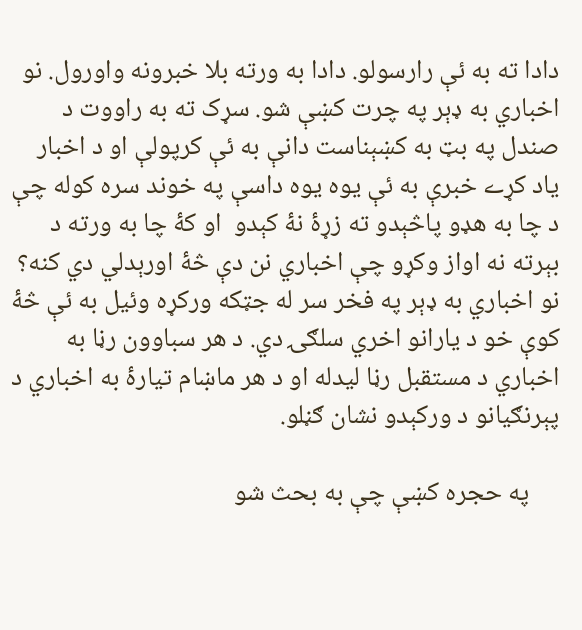دادا ته به ئې رارسولو. دادا به ورته بلا خبرونه واورول. نو اخباري به ډېر په چرت کښې شو. سړک ته به راووت د صندل په بټ به کښېناست دانې به ئې کرپولې او د اخبار ياد کړے خبرې به ئې يوه يوه داسې په خوند سره کوله چې د چا به هډو پاڅېدو ته زړۀ نۀ کېدو  او کۀ چا به ورته د بېرته نه اواز وکړو چې اخباري نن دې څۀ اورېدلي دي کنه؟ نو اخباري به ډېر په فخر سر له جټکه ورکړه وئيل به ئې څۀ کوې خو د يارانو اخري سلګۍ دي. د هر سباوون رڼا به اخباري د مستقبل رڼا ليدله او د هر ماښام تيارۀ به اخباري د پېرنګيانو د ورکېدو نشان ګڼلو.

     په حجره کښې چې به بحث شو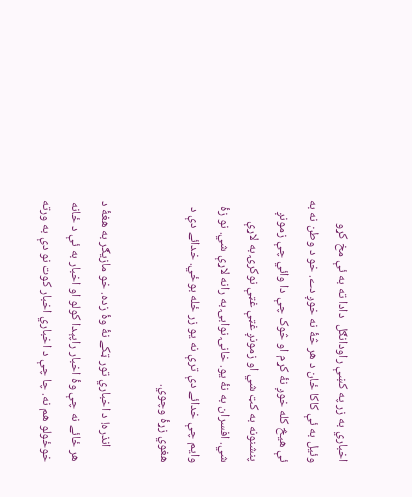اخباري به زر په کښې راودانګل  دادا ته به ئې مخ کړو وئيل به ئې کاکا ځان د هر څۀ نه خوږ دے. خو د وطن نه به ئې هيڅ کله خوږ نۀ کړم او څوک چې دا وائي چې زمونږ پنشنونه به کټ شي او زمونږ غټې غټې نوکرۍ به لاړې شي. افسران به نۀ يو. خانۍ نوابۍ به رانه لاړې شي. نو زۀ وايم چې خدائے دې ترې نه يو زر ځله بوځي. خدائے دې د هغوي زړۀ وچوي.

     انذره! د اخباري تور ټکے نۀ وۀ زده. خو مازيګر به هغۀ د هر ځائے نه چې وۀ اخبار راپېدا کولو او اخبار به ئې د ځانه خوځولو هم نه. چا چې د اخباري اخبار کوت نو دې به ورته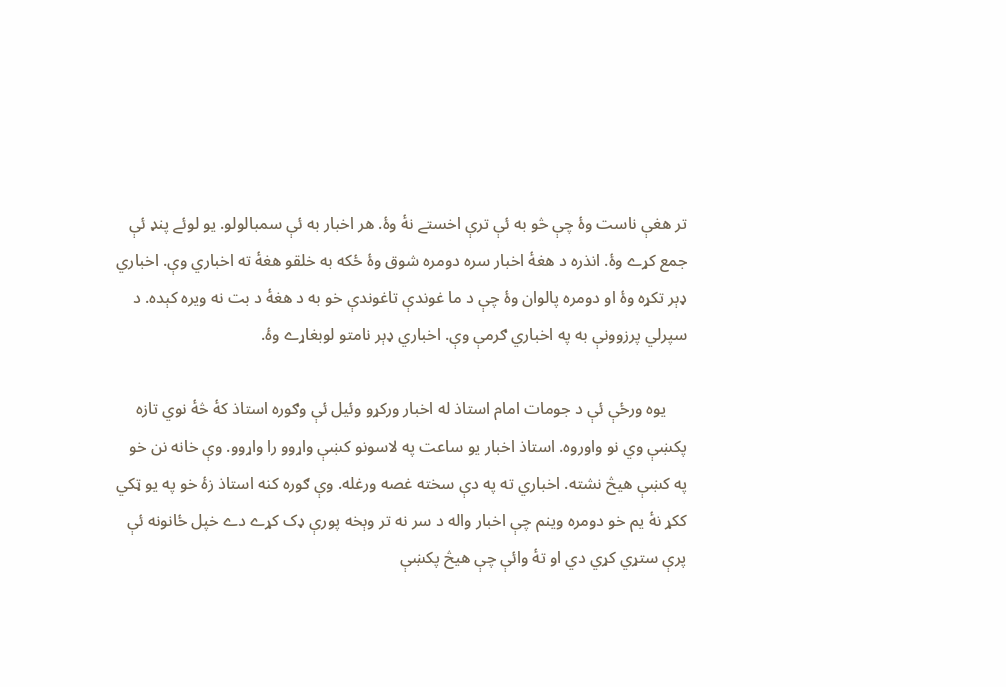تر هغې ناست وۀ چې څو به ئې ترې اخستے نۀ وۀ. هر اخبار به ئې سمبالولو. يو لوئے پنډ ئې جمع کړے وۀ. انذره د هغۀ اخبار سره دومره شوق وۀ ځکه به خلقو هغۀ ته اخباري وې. اخباري ډېر تکړه وۀ او دومره پالوان وۀ چې د ما غوندې تاغوندې خو به د هغۀ د بت نه ويره کېده. د سپرلي پرزوونې به په اخباري ګرمې وې. اخباري ډېر نامتو لوبغاړے وۀ.

     يوه ورځې ئې د جومات امام استاذ له اخبار ورکړو وئيل ئې وګوره استاذ کۀ څۀ نوي تازه پکښې وي نو واوروه. استاذ اخبار يو ساعت په لاسونو کښې واړوو را واړوو. وې خانه نن خو په کښې هيڅ نشته. اخباري ته په دې سخته غصه ورغله. وې ګوره کنه استاذ زۀ خو په يو ټکي ککړ نۀ يم خو دومره وينم چې اخبار واله د سر نه تر وېخه پورې ډک کړے دے خپل ځانونه ئې پرې ستړي کړي دي او تۀ وائې چې هيڅ پکښې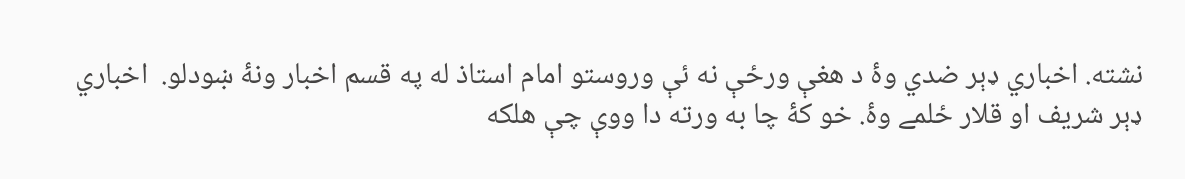نشته. اخباري ډېر ضدي وۀ د هغې ورځې نه ئې وروستو امام استاذ له په قسم اخبار ونۀ ښودلو.  اخباري ډېر شريف او قلار ځلمے وۀ. خو کۀ چا به ورته دا ووې چې هلکه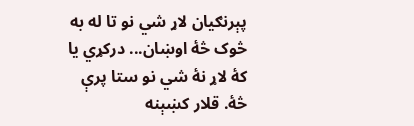پېرنګيان لاړ شي نو تا له به څوک څۀ اوښان... درکړي يا کۀ لاړ نۀ شي نو ستا پرې څۀ. قلار کښېنه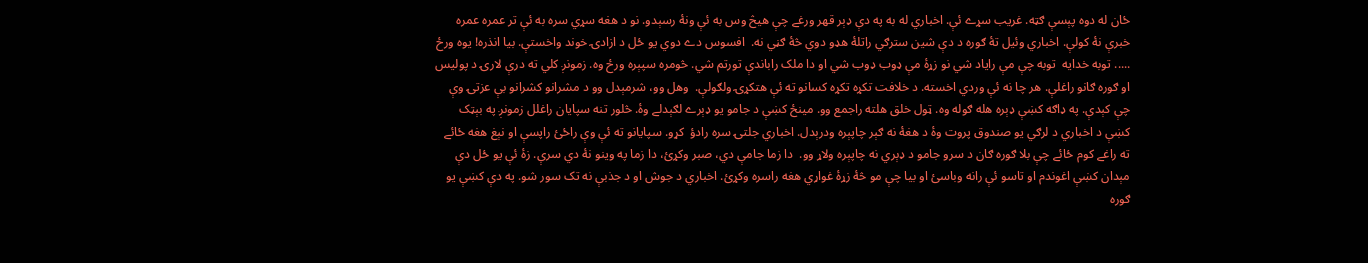ځان له دوه پېسې ګټه. غريب سړے ئې. اخباري له به په دې ډېر قهر ورغے چې هيڅ وس به ئې ونۀ رسېدو. نو د هغه سړي سره به ئې تر عمره عمره خبرې نۀ کولې. اخباري وئيل تۀ ګوره د دې شين سترګي راتلۀ هډو دوي څۀ ګڼي نه.  افسوس دے دوي يو ځل د ازادۍ خوند واخستې. بيا انذره! يوه ورځ ..... توبه خدايه  توبه چې مې راياد شي نو زړۀ مې ډوب ډوب شي او دا ملک راباندې تورتم شي. څومره سپېره ورځ وه. زمونږ کلي ته درې لارۍ د پوليس او ګوره ګانو راغلې. هر چا نه ئې وردي اخسته. د خلافت تکړه تکړه کسانو ته ئې هتکړۍ ولګولې.  وهل وو، شرمېدل وو د مشرانو کشرانو بې عزتۍ وې چې کېدې. په ډاګه کښې ډېره هله ګوله وه. ټول خلق هلته راجمع وو. مينځ کښې د جامو يو ډېرے لګېدلے وۀ. څلور تنه سپايان راغلل زمونږ په بېټک کښې د اخباري د لرګي يو صندوق پروت وۀ د هغۀ نه ګېر چاپېره ودرېدل. اخباري جلتۍ سره رادؤ  کړو. سپايانو ته ئې وې راځئ راپسې او نېغ هغه ځائے ته راغے کوم ځائے چې بلا ګوره ګان د سرو جامو د ډېري نه چاپېره ولاړ وو.  دا زما جامې دي، صبر وکړئ، دا زما په وينو نۀ دي سرې. زۀ ئې يو ځل دې مېدان کښې اغوندم او تاسو ئې رانه وباسئ او بيا چې مو څۀ زړۀ غواړي هغه راسره وکړئ. اخباري د جوش او د جذبې نه تک سور شو. په دې کښې يو ګوره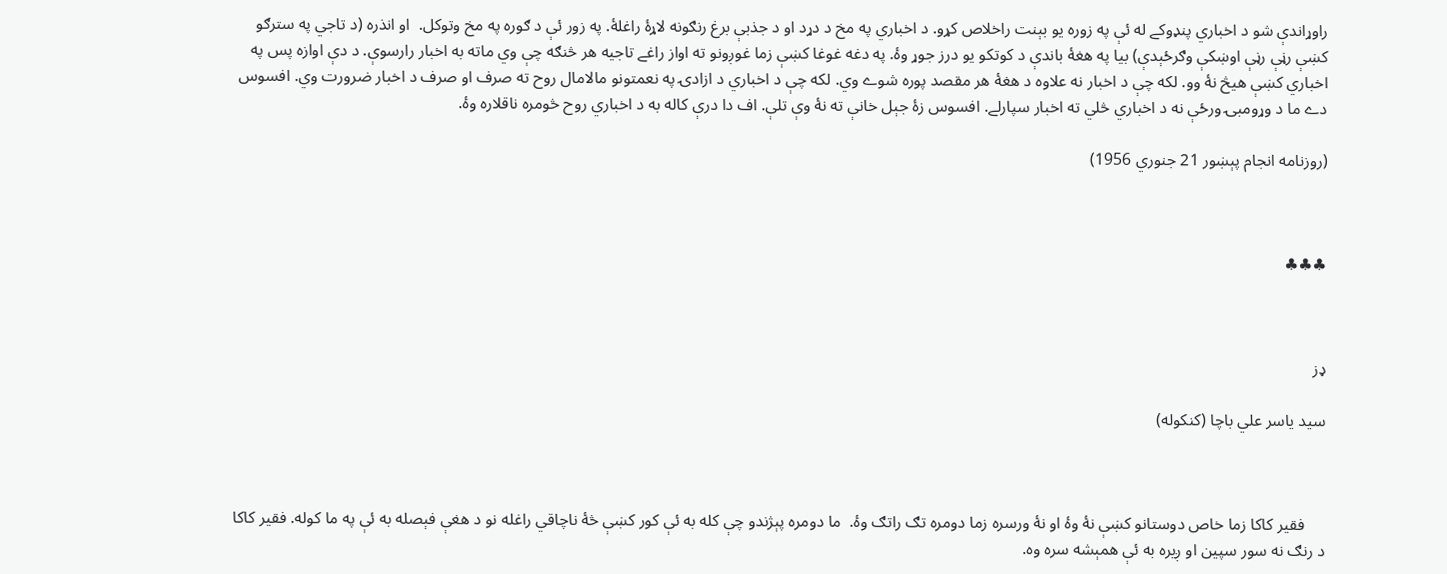راوړاندې شو د اخباري پنډوکے له ئې په زوره يو بېنت راخلاص کړو. د اخباري په مخ د دړد او د جذبې برغ رنګونه لاړۀ راغلۀ. په زور ئې د ګوره په مخ وتوکل.  او انذره (د تاجي په سترګو کښې رڼې رڼې اوښکې وګرځېدې) بيا په هغۀ باندې د کوتکو يو درز جوړ وۀ. په دغه غوغا کښې زما غوږونو ته اواز راغے تاجيه هر څنګه چې وي ماته به اخبار رارسوې. د دې اوازه پس په اخباري کښې هيڅ نۀ وو. لکه چې د اخبار نه علاوه د هغۀ هر مقصد پوره شوے وي. لکه چې د اخباري د ازادۍ په نعمتونو مالامال روح ته صرف او صرف د اخبار ضرورت وي. افسوس دے ما د وړومبۍ ورځې نه د اخباري څلي ته اخبار سپارلے. افسوس زۀ جېل خانې ته نۀ وې تلې. اف دا درې کاله به د اخباري روح څومره ناقلاره وۀ.

(روزنامه انجام پېښور 21 جنوري 1956)



♣♣♣



ډز

سيد ياسر علي باچا (کنکوله)



     فقير کاکا زما خاص دوستانو کښې نۀ وۀ او نۀ ورسره زما دومره تګ راتګ وۀ.  ما دومره پېژندو چې کله به ئې کور کښې څۀ ناچاقي راغله نو د هغې فېصله به ئې په ما کوله. فقير کاکا د رنګ نه سور سپين او ږيره به ئې همېشه سره وه.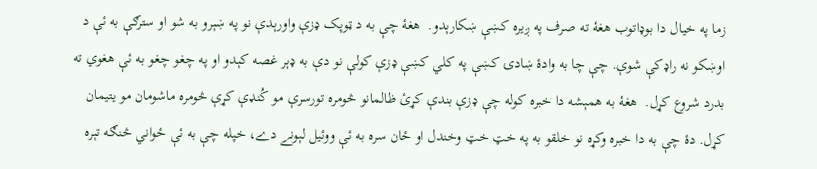زما په خيال دا بوډاتوب هغۀ ته صرف په ږيره کښې ښکارېدو.  هغۀ چې به د ټوپک ډزې واورېدې نو په ښېرو به شو او سترګې به ئې د اوښکو نه راډکې شوې. چې چا به وادۀ ښادۍ کښې په کلي کښې ډزې کولې نو دې به ډېر غصه کېدو او په چغو چغو به ئې هغوي ته بدرد شروع کړل.  هغۀ به همېشه دا خبره کوله چې ډزې بندې کړئ ظالمانو څومره تورسرې مو کُنډې کړې څومره ماشومان مو يتيمان کړل. دۀ چې به دا خبره وکړه نو خلقو به په خټ خټ وخندل او ځان سره به ئې ووئيل لېونے دے، خپله چې به ئې ځواني څنګه تېره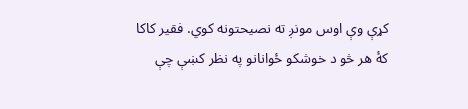کړې وې اوس مونږ ته نصيحتونه کوي. فقير کاکا کۀ هر څو د خوشکو ځوانانو په نظر کښې چې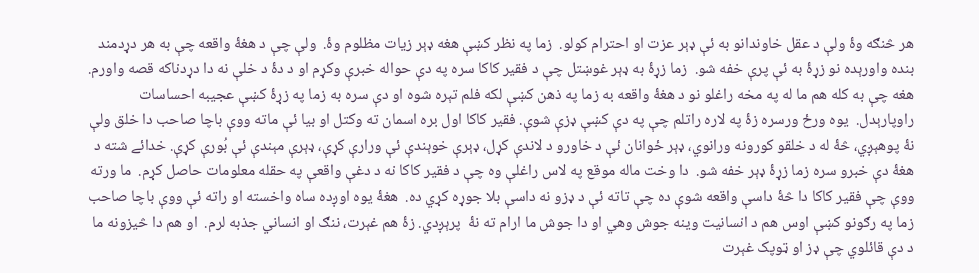هر څنګه وۀ ولې د عقل خاوندانو به ئې ډېر عزت او احترام کولو.  زما په نظر کښې هغه ډېر زيات مظلوم وۀ.  ولې چې د هغۀ واقعه چې به هر دړدمند بنده واورېده نو زړۀ به ئې پرې خفه شو.  زما زړۀ به ډېر غوښتل چې د فقير کاکا سره په دې حواله خبرې وکړم او د دۀ د خلې نه دا دړدناکه قصه واورم.  هغه چې به کله هم ما له په مخه راغلو نو د هغۀ واقعه به زما په ذهن کښې لکه فلم تېره شوه او دې سره به زما په زړۀ کښې عجيبه احساسات راوپارېدل.  يوه ورځ ورسره زۀ په لاره راتلم چې په دې کښې ډزې شوې. فقير کاکا اول بره اسمان ته وکتل او بيا ئې ماته ووې باچا صاحب دا خلق ولې نۀ پوهېږي، څۀ له د خلقو کورونه ورانوي، ډېر ځوانان ئې د خاورو د لاندې کړل، ډېرې خوېندې ئې ورارې کړې، ډېرې مېندې ئې بُورې کړې. خدائے شته د هغۀ دې خبرو سره زما زړۀ ډېر خفه شو.  دا وخت ماله موقع په لاس راغلې وه چې د فقير کاکا نه د دغې واقعې په حقله معلومات حاصل کړم.  ما ورته ووې چې فقير کاکا دا څۀ داسې واقعه شوې ده چې تاته ئې د ډزو نه داسې بلا جوړه کړي ده.  هغۀ يوه اوږده ساه واخسته او راته ئې ووې باچا صاحب زما په رګونو کښې اوس هم د انسانيت وينه جوش وهي او دا جوش ما ارام ته نۀ  پرېږدي. زۀ هم غېرت، ننګ او انساني جذبه لرم.  او هم دا څيزونه ما د دې قائلوي چې ډز او ټوپک غېرت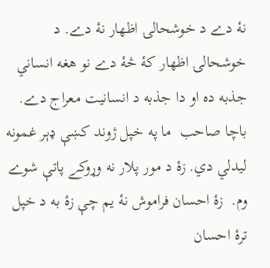نۀ دے د خوشحالۍ اظهار نۀ دے. د خوشحالۍ اظهار کۀ څۀ دے نو هغه انساني جذبه ده او دا جذبه د انسانيت معراج دے.  باچا صاحب  ما په خپل ژوند کښې ډېر غمونه ليدلي دي. زۀ د مور پلار نه وړوکے پاتې شوے وم.  زۀ احسان فراموش نۀ يم چې زۀ به د خپل ترۀ احسان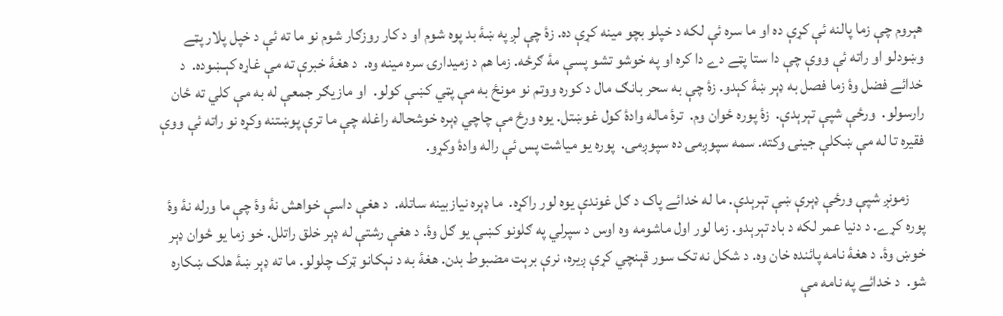هېروم چې زما پالنه ئې کړې ده او ما سره ئې لکه د خپلو بچو مينه کړې ده. زۀ چې لږ په ښۀ بد پوه شوم او د کار روزګار شوم نو ما ته ئې د خپل پلار پټے وښودلو او راته ئې ووې چې دا ستا پټے دے دا کره او په خوشو تشو پسې مۀ ګرځه. زما هم د زميدارۍ سره مينه وه.  د هغۀ خبرې ته مې غاړه کېـښوده.  د خدائے فضل وۀ زما فصل به ډېر ښۀ کېدو. زۀ چې به سحر بانګ مال د کوره ووتم نو مونځ به مې پټي کښې کولو.  او مازيګر جمعې له به مې کلي ته ځان رارسولو.  ورځې شپې تېرېدې.  زۀ پوره ځوان وم.  ترۀ ماله وادۀ کول غوښتل. يوه ورځ مې چاچي ډېره خوشحاله راغله چې ما ترې پوښتنه وکړه نو راته ئې ووې فقيره تا له مې ښکلې جينۍ وکته. سمه سپوږمۍ ده سپوږمۍ.  پوره يو مياشت پس ئې راله وادۀ وکړو.

     زمونږ شپې ورځې ډېرې ښې تېرېدې. ما له خدائے پاک د ګل غوندې يوه لور راکړه.  ما ډېره نيازبينه ساتله.  د هغې داسې خواهش نۀ وۀ چې ما ورله نۀ وۀ پوره کړے. د دنيا عمر لکه د باد تېرېدو. زما لور اول ماشومه وه اوس د سپرلي په ګلونو کښې يو ګل وۀ. د هغې رشتې له ډېر خلق راتلل. خو زما يو ځوان ډېر خوښ وۀ. د هغۀ نامه پائنده خان وه. د شکل نه تک سور قېنچي کړې ږيره، نرې برېت مضبوط بدن. هغۀ به د نېکانو ټرک چلولو. ما ته ډېر ښۀ هلک ښکاره شو.  د خدائے په نامه مې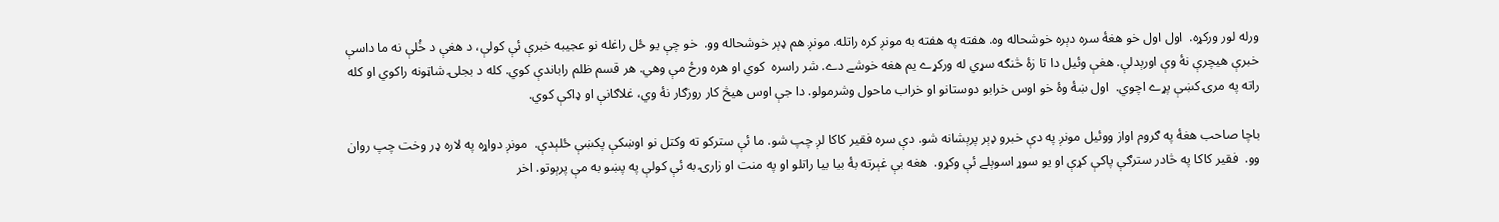ورله لور ورکړه.  اول اول خو هغۀ سره دېره خوشحاله وه. هفته په هفته به مونږ کره راتله. مونږ هم ډېر خوشحاله وو.  خو چې يو ځل راغله نو عجيبه خبرې ئې کولې، د هغې د خُلې نه ما داسې خبرې هيچرې نۀ وې اورېدلې. هغې وئيل دا تا زۀ څنګه سړي له ورکړے يم هغه خوشے دے. شر راسره  کوي او هره ورځ مې وهي. هر قسم ظلم راباندې کوي. کله د بجلۍ شاټونه راکوي او کله راته په مرۍ کښې پړے اچوي.  اول ښۀ وۀ خو اوس خرابو دوستانو او خراب ماحول وشرمولو. دا جې اوس هيڅ کار روزګار نۀ وي، غلاګانې او ډاکې کوي.

باچا صاحب هغۀ په ګروم اواز ووئيل مونږ په دې خبرو ډېر پرېشانه شو. دې سره فقير کاکا لږ چپ شو. ما ئې سترکو ته وکتل نو اوښکې پکښې ځلېدې.  مونږ دواړه په لاره ډر وخت چپ روان وو.  فقير کاکا په څادر سترګې پاکې کړې او يو سوړ اسوېلے ئې وکړو.  هغه بې غېرته بۀ بيا بيا راتلو او په منت او زارۍ به ئې کولې په پښو به مې پرېوتو. اخر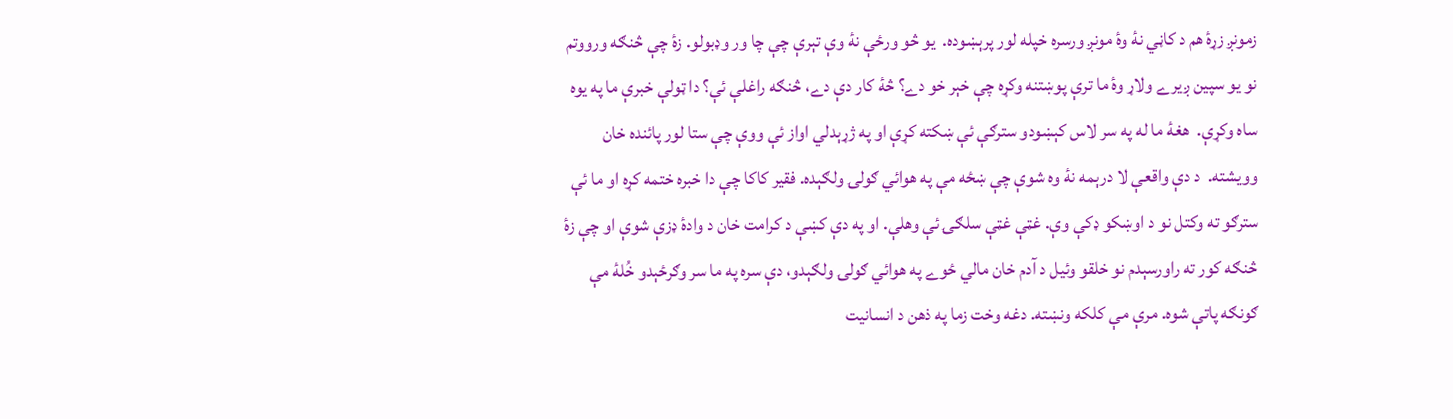زمونږ زړۀ هم د کاڼي نۀ وۀ مونږ ورسره خپله لور پرېښوده.  يو څو ورځې نۀ وې تېرې چې چا ور وډبولو. زۀ چې څنګه ورووتم نو يو سپين ږيرے ولاړ وۀ ما ترې پوښتنه وکړه چې خېر خو دے؟ څۀ کار دې دے، څنګه راغلې ئې؟ دا ټولې خبرې ما په يوه ساه وکړې.  هغۀ ما له په سر لاس کېښودو سترګې ئې ښکته کړې او په ژړېدلي اواز ئې ووې چې ستا لور پائنده خان وويشته.  د دې واقعې لا درېمه نۀ وه شوې چې ښځه مې په هوائي ګولۍ ولګېده. فقير کاکا چې دا خبره ختمه کړه او ما ئې سترګو ته وکتل نو د اوښکو ډکې وې. غټې غټې سلګۍ ئې وهلې. او په دې کښې د کرامت خان د وادۀ ډزې شوې او چې زۀ څنګه کور ته راورسېدم نو خلقو وئيل د آدم خان مالي ځوے په هوائي ګولۍ ولګېدو، دې سره په ما سر وګرځېدو خُلۀ مې ګونګه پاتې شوه. مرې مې کلکه ونښته. دغه وخت زما په ذهن د انسانيت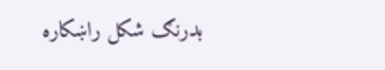بدرنګ شکل راښکاره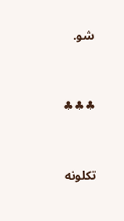شو.



♣♣♣



تکلونه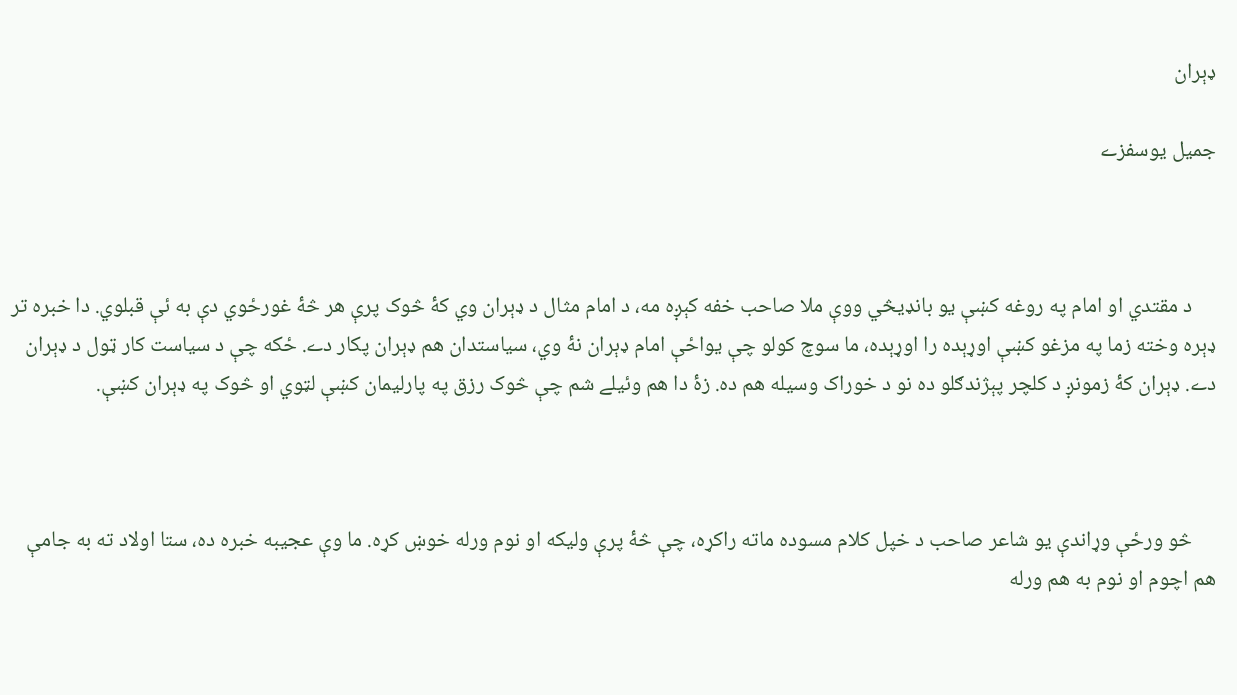ډېران

جميل يوسفزے



     د مقتدي او امام په روغه کښې يو بانډيڅي ووې ملا صاحب خفه کېږه مه، د امام مثال د ډېران وي کۀ څوک پرې هر څۀ غورځوي دې به ئې قبلوي. دا خبره تر ډېره وخته زما په مزغو کښې اوړېده را اوړېده، ما سوچ کولو چې يواځې امام ډېران نۀ وي، سياستدان هم ډېران پکار دے. ځکه چې د سياست کار ټول د ډېران دے. ډېران کۀ زمونږ د کلچر پېژندګلو ده نو د خوراک وسيله هم ده. زۀ دا هم وئيلے شم چې څوک رزق په پارليمان کښې لټوي او څوک په ډېران کښې.



     څو ورځې وړاندې يو شاعر صاحب د خپل کلام مسوده ماته راکړه، چې څۀ پرې وليکه او نوم ورله خوښ کړه. ما وې عجيبه خبره ده، ستا اولاد ته به جامې هم اچوم او نوم به هم ورله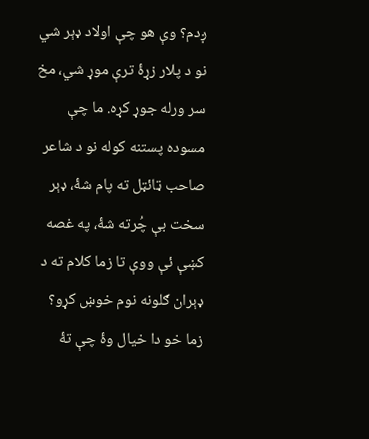ږدم؟ وې هو چې اولاد ډېر شي نو د پلار زړۀ ترې موړ شي، مخ سر ورله جوړ کړه. ما چې مسوده پستنه کوله نو د شاعر صاحب ټائټل ته پام شۀ، ډېر سخت بې چُرته شۀ، په غصه کښې ئې ووې تا زما کلام ته د ډېران ګلونه نوم خوښ کړو؟   زما خو دا خيال وۀ چې تۀ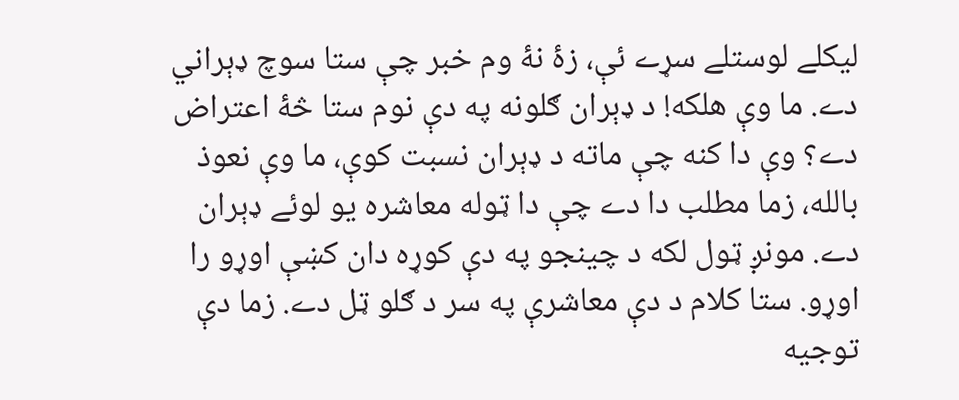ليکلے لوستلے سړے ئې، زۀ نۀ وم خبر چې ستا سوچ ډېراني دے. ما وې هلکه! د ډېران ګلونه په دې نوم ستا څۀ اعتراض دے؟ وې دا کنه چې ماته د ډېران نسبت کوې، ما وې نعوذ بالله، زما مطلب دا دے چې دا ټوله معاشره يو لوئے ډېران دے. مونږ ټول لکه د چينجو په دې کوړه دان کښې اوړو را اوړو. ستا کلام د دې معاشرې په سر د ګلو ټل دے. زما دې توجيه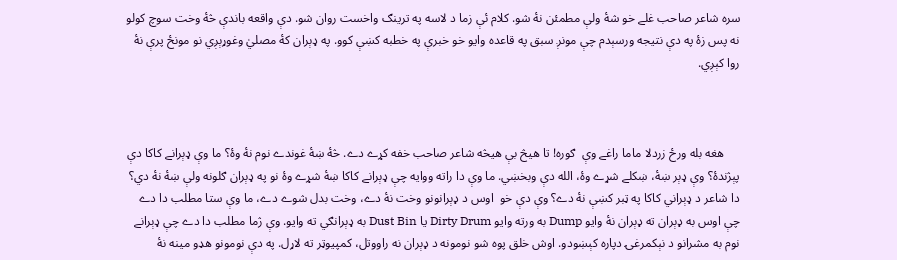سره شاعر صاحب غلے خو شۀ ولې مطمئن نۀ شو. کلام ئې زما د لاسه په ترينګ واخست روان شو. دې واقعه باندې څۀ وخت سوچ کولو نه پس زۀ په دې نتيجه ورسېدم چې مونږ سبق په قاعده وايو خو خبرې په خطبه کښې کوو. په ډېران کۀ مصليٰ وغوړېږي نو مونځ پرې نۀ روا کېږي.



     هغه بله ورځ زردلا ماما راغے وې  ګوره! تا هيڅ بې هيڅه شاعر صاحب خفه کړے دے. څۀ ښۀ غوندے نوم نۀ وۀ؟ ما وې ډېرانے کاکا دې پېژندۀ؟ وې ډېر ښۀ، ښکلے شړے وۀ، الله دې وبخښي. ما وې دا راته ووايه چې ډېرانے کاکا ښۀ شړے وۀ نو په ډېران ګلونه ولې ښۀ نۀ دي؟ دا شاعر د ډېراني کاکا په ټبر کښې نۀ دے؟ وې دې خو  اوس د ډېرانونو وخت نۀ دے، وخت بدل شوے دے، ما وې ستا مطلب دا دے چې اوس به ډېران ته ډېران نۀ وايو Dump به ورته وايو Dirty Drum يا Dust Bin به ډېرانګي ته وايو. وې ژما مطلب دا دے چې ډېرانے نوم به مشرانو د نېکمرغۍ دپاره کېښودو. اوش خلق پوه شو نومونه د ډېران نه راووتل، کمپيوټر ته لاړل. په دې نومونو هډو مينه نۀ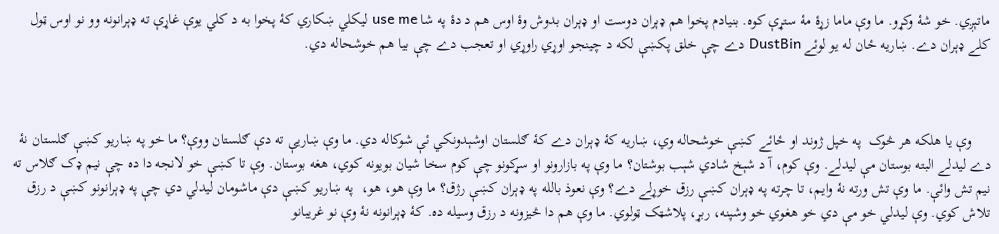ماتېږي. خو شۀ وکړو. ما وې ماما زړۀ مۀ ستړې کوه. بنيادم پخوا هم ډېران دوست او ډېران بدوش وۀ اوس هم د دۀ په شا use me ليکلي ښکاري کۀ پخوا به د کلي يوې غاړې ته ډېرانونه وو نو اوس ټول کلے ډېران دے. ښاريه ځان له يو لوئے DustBin دے چې خلق پکښې لکه د چينجو اوړي راوړي او تعجب دے چې بيا هم خوشحاله دي.



     وې يا هلکه هر څوک  په خپل ژوند او ځائے کښې خوشحاله وي، ښاريه کۀ ډېران دے کۀ ګلستان اوشېدونکي ئې شوکاله دي. ما وې ښاريې ته دې ګلستان ووې؟ ما خو په ښاريو کښې ګلستان نۀ دے ليدلے البته بوستان مې ليدلے. وې کوم، آ د شېخ شادي شېب بوشتان؟ ما وې په بازارونو او سړکونو چې کوم سخا شيان بويونه کوي، هغه بوستان. وې تا کښې خو لانجه دا ده چې نيم ډک ګلاس ته نيم تش وائې. ما وې تش ورته نۀ وايم، تا چرته په ډېران کښې رزق خوړلے دے؟ وې نعوذ بالله په ډېران کښې رژق؟ ما وې هو، هو،  په ښاريو کښې دې ماشومان ليدلي دي چې په ډېرانونو کښې د رزق تلاش کوي. وې ليدلي خو مې دي خو هغوي خو وشپنه، ربړ، پلاشټک ټولوي. ما وې هم دا څيزونه د رزق وسيله ده. کۀ ډېرانونه نۀ وې نو غريبانو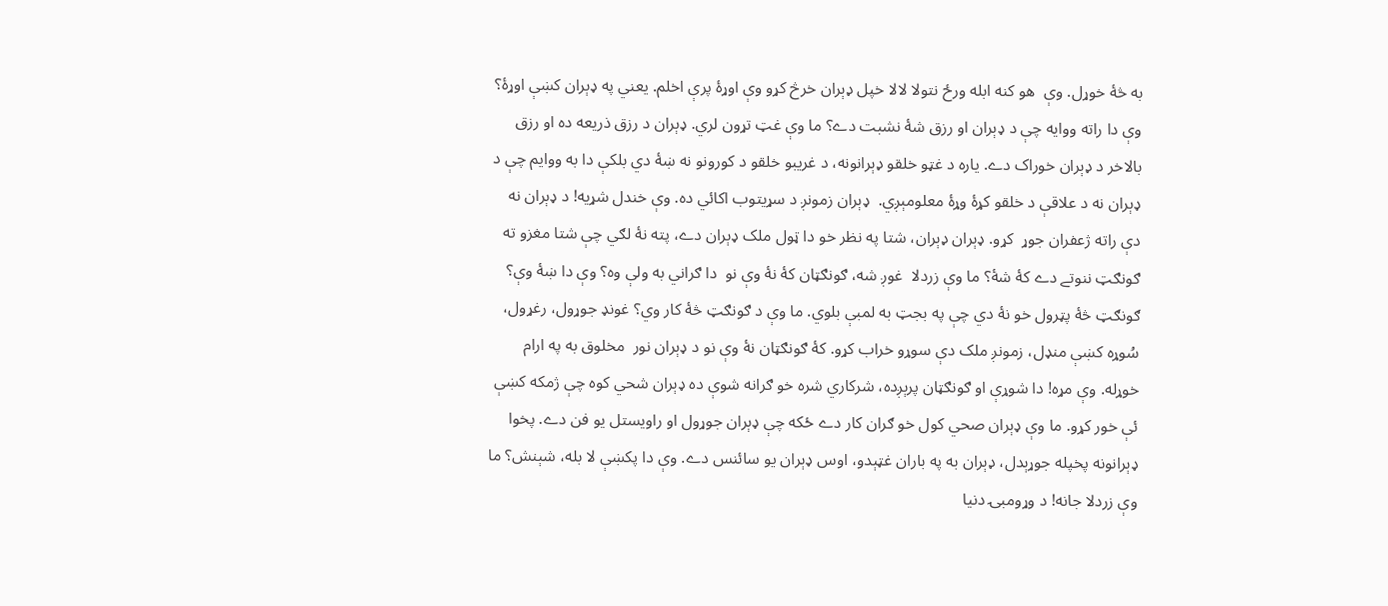به څۀ خوړل. وې  هو کنه ابله ورځ نتولا لالا خپل ډېران خرڅ کړو وې اوړۀ پرې اخلم. يعني په ډېران کښې اوړۀ؟ وې دا راته ووايه چې د ډېران او رزق شۀ نشبت دے؟ ما وې غټ تړون لري. ډېران د رزق ذريعه ده او رزق بالاخر د ډېران خوراک دے. ياره د غټو خلقو ډېرانونه، د غريبو خلقو د کورونو نه ښۀ دي بلکې دا به ووايم چې د ډېران نه د علاقې د خلقو کړۀ وړۀ معلومېږي.  ډېران زمونږ د سړيتوب اکائي ده. وې خندل شړيه! د ډېران نه دې راته ژعفران جوړ  کړو. ډېران ډېران، شتا په نظر خو دا ټول ملک ډېران دے، پته نۀ لګي چې شتا مغزو ته ګونګټ ننوتے دے کۀ شۀ؟ ما وې زردلا  غوږ شه، ګونګټان کۀ نۀ وې نو  دا ګراني به ولې وه؟ وې دا ښۀ وې؟ ګونګټ څۀ پټرول خو نۀ دي چې په بجټ به لمبې بلوي. ما وې د ګونګټ څۀ کار وي؟ غونډ جوړول، رغړول، سُوړه کښې منډل، زمونږ ملک دې سوړو خراب کړو. کۀ ګونګټان نۀ وې نو د ډېران نور  مخلوق به په ارام خوړله. وې مړه! دا شوړې او ګونګټان پرېږده، شرکاري شره خو ګرانه شوې ده ډېران شحي کوه چې ژمکه کښې ئې خور کړو. ما وې ډېران صحي کول خو ګران کار دے ځکه چې ډېران جوړول او راويستل يو فن دے. پخوا ډېرانونه پخپله جوړېدل، ډېران به په باران غټېدو، اوس ډېران يو سائنس دے. وې دا پکښې لا بله، شېنش؟ ما وې زردلا جانه! د وړومبۍ دنيا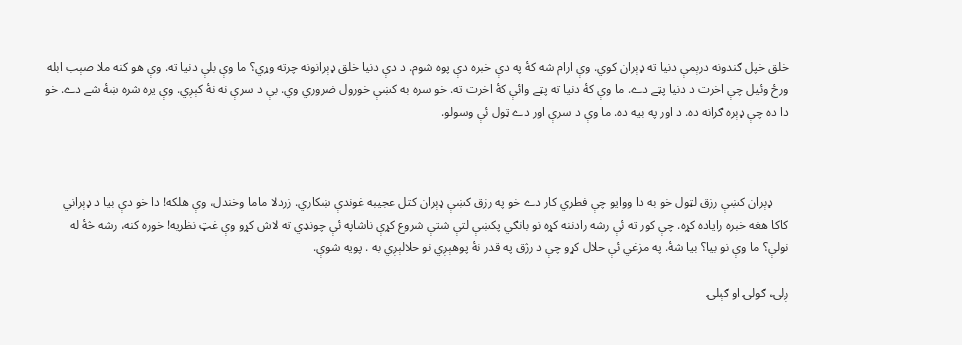خلق خپل ګندونه درېمې دنيا ته ډېران کوي. وې ارام شه کۀ په دې خبره دې پوه شوم. د دې دنيا خلق ډېرانونه چرته وړي؟ ما وې بلې دنيا ته. وې هو کنه ملا صېب ابله ورځ وئيل چې اخرت د دنيا پټے دے. ما وې کۀ دنيا ته پټے وائې کۀ اخرت ته. خو سره به کښې خورول ضروري وي. بې د سرې نه نۀ کېږي. وې يره شره ښۀ شے دے. خو دا ده چې ډېره ګرانه ده. د اور په بيه ده. ما وې د سرې اور دے ټول ئې وسولو.



     ډېران کښې رزق لټول خو به دا ووايو چې فطري کار دے خو په رزق کښې ډېران کتل عجيبه غوندې ښکاري. زردلا ماما وخندل، وې هلکه! دا خو دې بيا د ډېراني کاکا هغه خبره راياده کړه. چې کور ته ئې رشه رادننه کړه نو بانګي پکښې لتې شتې شروع کړې ناشاپه ئې چونډي ته لاش کړو وې غټ نظريه! خوره کنه، رشه څۀ له نولې؟ ما وې نو بيا؟ بيا شۀ. په مزغي ئې حلال کړو چې د رژق په قدر نۀ پوهېږي نو حلالېږي به . پويه شوې.

ږلۍ، ګولۍ او ګېلۍ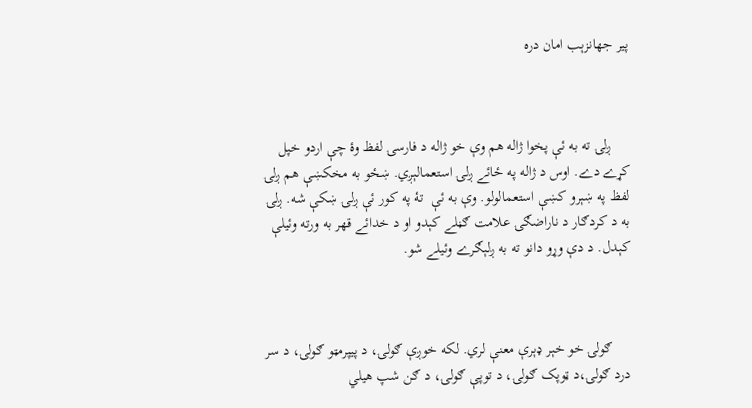پير جهانزېب امان دره



     ږلۍ ته به ئې پخوا ژاله هم وې خو ژاله د فارسۍ لفظ وۀ چې اردو خپل کړے دے. اوس د ژاله په ځائے ږلۍ استعمالېږي. ښځو به مخکښې هم ږلۍ لفظ په ښېرو کښې استعمالولو. وې به ئې  تۀ په کور ئې ږلۍ ښکې شه. ږلۍ به د کردګار د ناراضګۍ علامت ګڼلے کېدو او د خدائے قهر به ورته وئيلې کېدل. د دې وړو دانو ته به ږلېګرے وئيلے شو.



     ګولۍ خو خېر ډېرې معنې لري. لکه خوږې ګولۍ، د پيپرمټو ګولۍ، د سر درد ګولۍ،د ټوپک ګولۍ، د توپې ګولۍ، د ګن شپ هيلي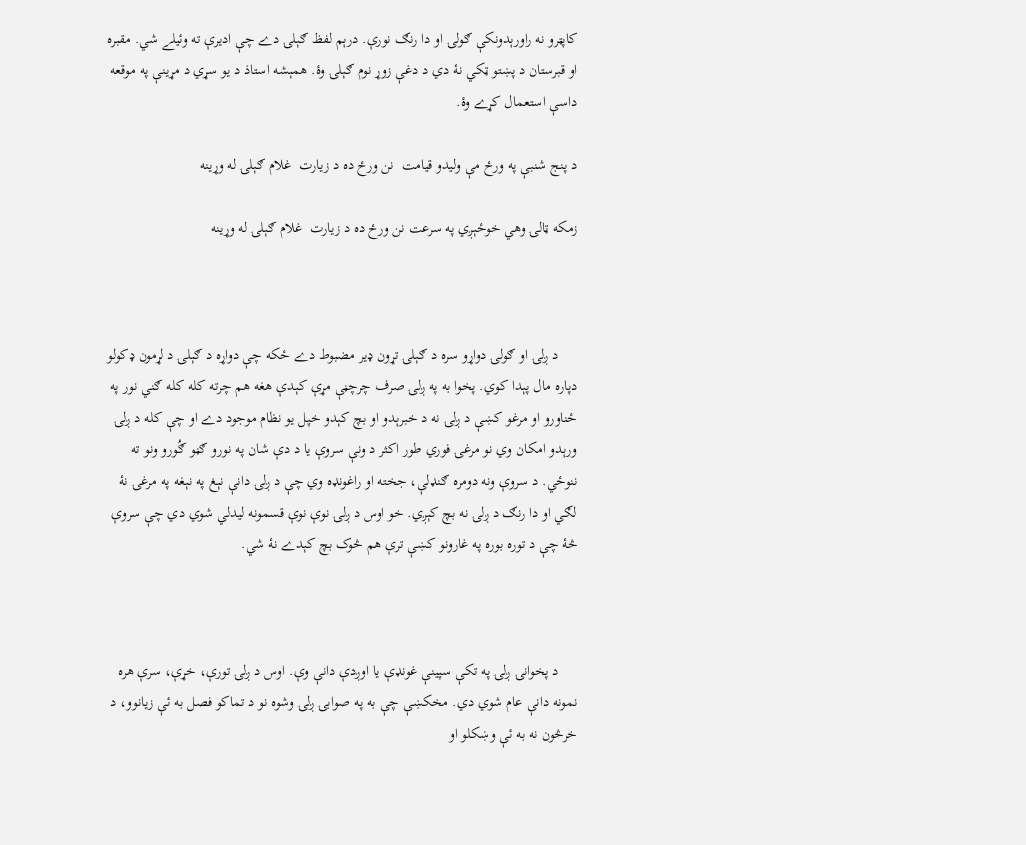کاپټرو نه راورېدونکې ګولۍ او دا رنګ نورې. درېم لفظ ګېلۍ دے چې اديرې ته وئيلے شي. مقبره او قبرستان د پښتو ټکي نۀ دي د دغې زوړ نوم ګېلۍ وۀ. همېشه استاذ د يو سړي د مړينې په موقعه داسې استعمال کړے وۀ.

د پنج شنبې په ورځ مې وليدو قيامت  نن ورځ ده د زيارت  غلام ګېلۍ له وړينه

زمکه ټالۍ وهي خوځېږي په سرعت نن ورځ ده د زيارت  غلام ګېلۍ له وړينه



     د ږلۍ او ګولۍ دواړو سره د ګېلۍ تړون ډير مضبوط دے ځکه چې دواړه د ګېلۍ د لړمون ډکولو دپاره مال پېدا کوي. پخوا به په ږلۍ صرف چرچڼې مړې کېدې هغه هم چرته کله کله ګني نور په ځناورو او مرغو کښې د ږلۍ نه د خبرېدو او بچ کېدو خپل يو نظام موجود دے او چې کله د ږلۍ ورېدو امکان وي نو مرغۍ فوري طور اکثر د ونې سروې يا د دې شان په نورو ګڼو ګُورو ونو ته ننوځي. د سروې ونه دومره ګنډلې، جخته او راغونډه وي چې د ږلۍ دانې نېغ په نېغه په مرغۍ نۀ لګي او دا رنګ د ږلۍ نه بچ کېږي. خو اوس د ږلۍ نوې نوې قسمونه ليدلي شوي دي چې سروې څۀ چې د توره بوره په غارونو کښې ترې هم څوک بچ کېدے نۀ شي.



     د پخوانۍ ږلۍ په تکې سپينې غونډې يا اوږدې دانې وې. اوس د ږلۍ تورې، خړې، سرې هره نمونه دانې عام شوي دي. مخکښې چې به په صوابۍ ږلۍ وشوه نو د تماکو فصل به ئې زيانوو، د خرڅون نه به ئې وښکلو او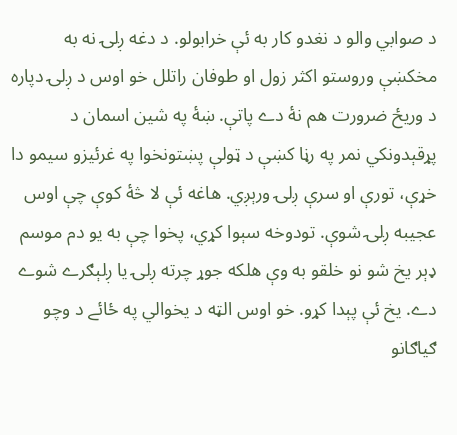د صوابي والو د نغدو کار به ئې خرابولو. د دغه ږلۍ نه به مخکښې وروستو اکثر زول او طوفان راتلل خو اوس د ږلۍ دپاره د وريځ ضرورت هم نۀ دے پاتې. ښۀ په شين اسمان د پړقېدونکي نمر په رڼا کښې د ټولې پښتونخوا په غرئيزو سيمو دا خړې، تورې او سرې ږلۍ ورېږي. هاغه ئې لا څۀ کوې چې اوس عجيبه ږلۍ شوې. تودوخه سېوا کړي، پخوا چې به يو دم موسم ډېر يخ شو نو خلقو به وې هلکه جوړ چرته ږلۍ يا ږلېګرے شوے دے. يخ ئې پېدا کړو. خو اوس الټه د يخوالي په ځائے د وچو ګياګانو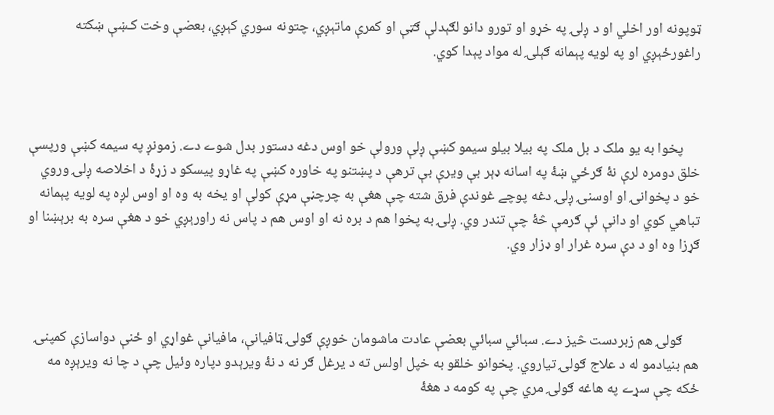ټوپونه اور اخلي او د ږلۍ په خړو او تورو دانو لګېدلې ګټې او کمرې ماتېږي، چتونه سوري کېږي، بعضې وخت کـښې ښکته راغورځېږي او په لويه پېمانه ګېلۍ له مواد پېدا کوي.



     پخوا به يو ملک د بل ملک په بيلا بيلو سيمو کښې ږلې ورولې خو اوس دغه دستور بدل شوے دے. زمونږ په سيمه کښې ورپسې خلق دومره لرې نۀ ګرځي ښۀ په اسانه ډېر بې ويرې بې ترهې د پښتنو په خاوره کښې په غاړو پيسکو د زړۀ د اخلاصه ږلۍ وروي خو د پخوانۍ او اوسنۍ ږلۍ دغه پوچے غوندې فرق شته چې هغې به چرچڼې مړې کولې او يخه به وه او اوس لږه په لويه پېمانه تباهي کوي او دانې ئې ګرمې څۀ چې تندر وي. ږلۍ به پخوا هم د بره نه او اوس هم د پاس نه راورېږي خو د هغې سره به برېښنا او ګړزا وه او د دې سره غرار او ډزار وي.



     ګولۍ هم زبردست څيز دے. سبائي سبائي بعضې عادت ماشومان خوږې ګولۍ ټافيانې، مافيانې غواړي او ځنې دواسازې کمپنۍ هم بنيادمو له د علاج ګولۍ تياروي. پخوانو خلقو به خپل اولس ته د يرغل ګر نه د نۀ ويرېدو دپاره وئيل چې د چا نه ويرېږه مه ځکه چې سړے په هاغه ګولۍ مري چې په کومه د هغۀ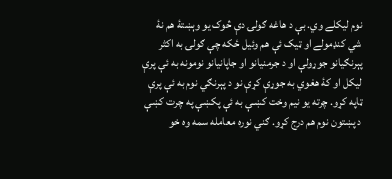نوم ليکلے وي. بې د هاغه ګولۍ دې څوک يو وېښتۀ هم نۀ شي کنډمولے او ټيک ئې هم وئيل ځکه چې ګولۍ به اکثر پېرنګيانو جوړولې او د جرمنيانو او جاپانيانو نومونه به ئې پرې ليکل او کۀ هغوي به جوړې کړې نو د پېرنګي نوم به ئې پرې ټاپه کړو. چرته يو نيم وخت کښـې به ئې پکښې په چرت کښې د پښتون نوم هم درج کړو. ګني نوره معامله سمه وه خو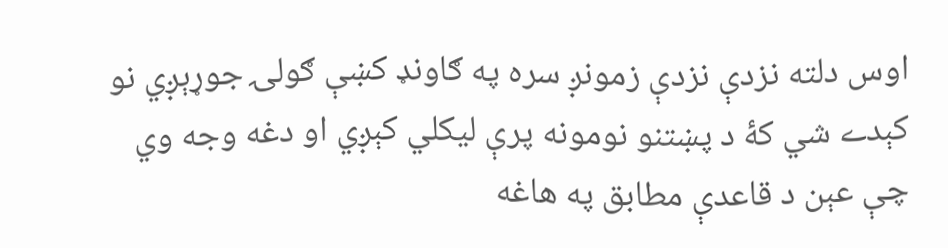اوس دلته نزدې نزدې زمونږ سره په ګاونډ کښې ګولۍ جوړېږي نو کېدے شي کۀ د پښتنو نومونه پرې ليکلي کېږي او دغه وجه وي چې عېن د قاعدې مطابق په هاغه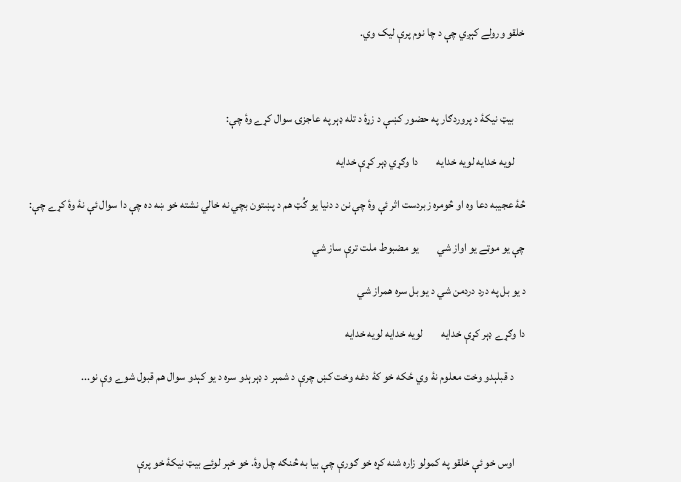خلقو ورولے کېږي چې د چا نوم پرې ليک وي.



     بيټ نيکۀ د پروردګار په حضور کښې د زړۀ د تله ډېر په عاجزۍ سوال کړے وۀ چې:

     لويه خدايه لويه خدايه        دا وګړي ډېر کړې خدايه

څۀ عجيبه دعا وه او څومره زبردست اثر ئې وۀ چې نن د دنيا يو ګُټ هم د پښتون بچي نه خالي نشته خو ښه ده چې دا سوال ئې نۀ وۀ کړے چې:

چې يو موټے يو اواز شي        يو مضبوط ملت ترې ساز شي

د يو بل په درد دردمن شي د يو بل سره همراز شي

دا وګړے ډېر کړې خدايه        لويه خدايه لويه خدايه

     د قبلېدو وخت معلوم نۀ وي ځکه خو کۀ دغه وخت کښ چرې د شمېر د ډېرېدو سره د يو کېدو سوال هم قبول شوے وې نو...



     اوس خو ئې خلقو په کمولو زاره شنه کړه خو ګورې چې بيا به څنګه چل وۀ. خو خېر لوئے بيټ نيکۀ خو پرې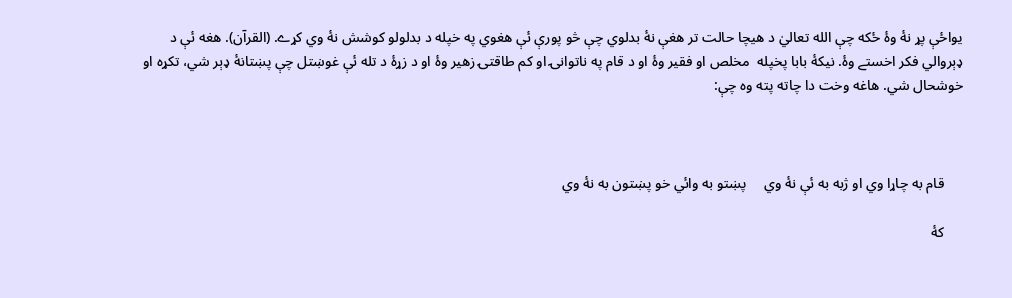يواځې پړ نۀ وۀ ځکه چې الله تعاليٰ د هيچا حالت تر هغې نۀ بدلوي چې څو پورې ئې هغوي په خپله د بدلولو کوشش نۀ وي کړے. (القرآن). هغه ئې د ډېروالي فکر اخستے وۀ. نيکۀ بابا پخپله  مخلص او فقير وۀ او د قام په ناتوانۍ او کم طاقتۍ زهير وۀ او د زړۀ د تله ئې غوښتل چې پښتانۀ ډېر شي، تکړه او خوشحال شي. هاغه وخت دا چاته پته وه چې:



     قام به چاړا وي او ژبه به ئې نۀ وي     پښتو به وائي خو پښتون به نۀ وي

     کۀ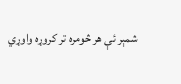شمېر ئې هر څومره تر کروړه واوړي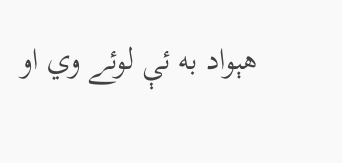هېواد به ئې لوئے وي او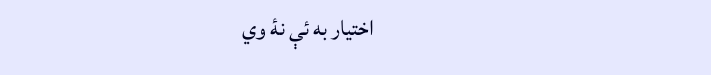اختيار به ئې نۀ وي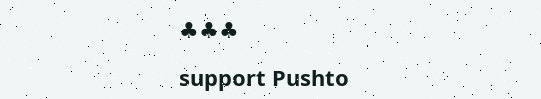♣♣♣

support Pushto